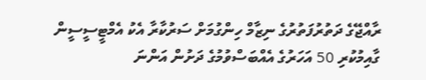ރާއްޖޭގެ ދަތުރުފަތުރުގެ ނިޒާމް ހިންގުމަށް ސަރުކާރާ އެކު އެމްޓީސީސީން ގާއިމުކުރި 50 އަހަރުގެ އެއްބަސްވުމުގެ ދަށުން އަންނަ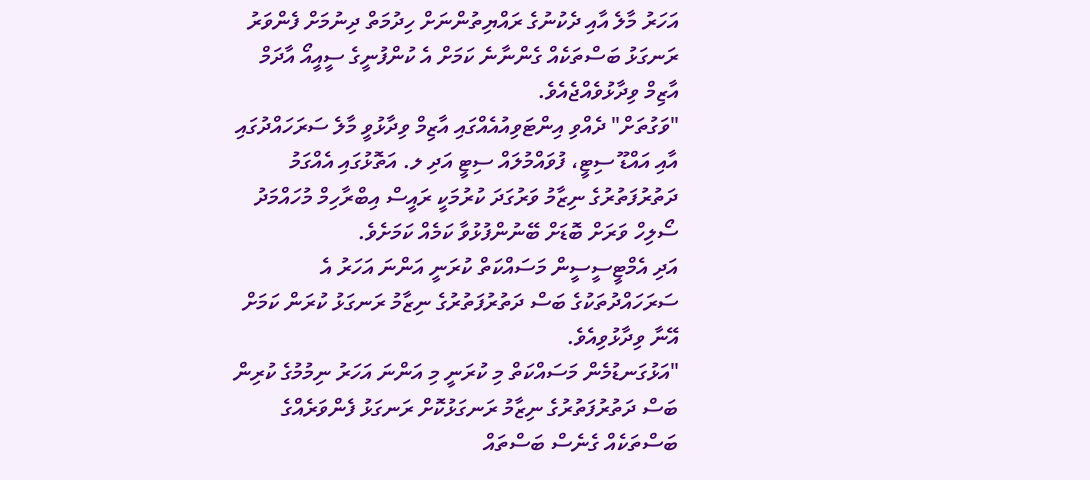އަހަރު މާލެ އާއި ދެކުނުގެ ރައްޔިތުންނަށް ހިދުމަތް ދިނުމަށް ފެންވަރު ރަނގަޅު ބަސްތަކެއް ގެންނާނެ ކަމަށް އެ ކުންފުނީގެ ސީއީއޯ އާދަމް އާޒިމް ވިދާޅުވެއްޖެއެވެ.
"ވަގުތަށް" ދެއްވި އިންޓަވިއުއެއްގައި އާޒިމް ވިދާޅުވީ މާލެ ސަރަހައްދުގައި އާއި އައްޑޫ ސިޓީ، ފުވައްމުލައް ސިޓީ އަދި ލ. އަތޮޅުގައި އެއްގަމު ދަތުރުފަތުރުގެ ނިޒާމު ވަރުގަދަ ކުރުމަކީ ރައީސް އިބްރާހިމް މުހައްމަދު ސޯލިހް ވަރަށް ބޮޑަށް ބޭނުންފުޅުވާ ކަމެއް ކަމަށެވެ.
އަދި އެމްޓީސީސީން މަސައްކަތް ކުރަނީ އަންނަ އަހަރު އެ ސަރަހައްދުތަކުގެ ބަސް ދަތުރުފަތުރުގެ ނިޒާމު ރަނގަޅު ކުރަން ކަމަށް އޭނާ ވިދާޅުވިއެވެ.
"އަޅުގަނޑުމެން މަސައްކަތް މި ކުރަނީ މި އަންނަ އަހަރު ނިމުމުގެ ކުރިން ބަސް ދަތުރުފަތުރުގެ ނިޒާމު ރަނގަޅުކޮށް ރަނގަޅު ފެންވަރެއްގެ ބަސްތަކެއް ގެނެސް ބަސްތައް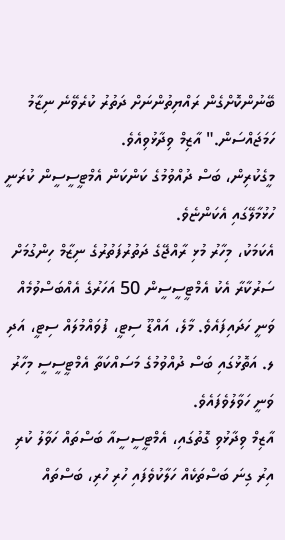ބޭނުންކޮށްގެން ރައްޔިތުންނަށް ދަތުރު ކުރެވޭނެ ނިޒާމު ހަމަޖައްސަން." އާޒިމް ވިދާޅުވިއެވެ.
މީގެކުރިން، ބަސް ދުއްވުމުގެ ކަންކަން އެމްޓީސީސީން ކުރަނީ ހުޅުމާލޭގައި އެކަންޏެވެ.
އެކަމަކު، މިހާރު މުޅި ރާއްޖޭގެ ދަތުރުފަތުރުގެ ނިޒާމް ހިންގުމަށް ސަރުކާރާ އެކު އެމްޓީސީސީން 50 އަހަރުގެ އެއްބަސްވުމެއް ވަނީ ހަދައިފައެވެ. މާލެ، އައްޑޫ ސިޓީ، ފުވައްމުލައް ސިޓީ، އަދި ލ. އަތޮޅުގައި ބަސް ދުއްވުމުގެ މަސައްކަތާ އެމްޓީސީސީ މިހާރު ވަނީ ހަވާލުވެފައެވެ.
އާޒިމް ވިދާޅުވި ގޮތުގައި، އެމްޓީސީސީއާ ބަސްތައް ހަވާލު ކުރި އިރު ގިނަ ބަސްތަކެއް ހަލާކުވެފައި ހުރި ހުރި، ބަސްތައް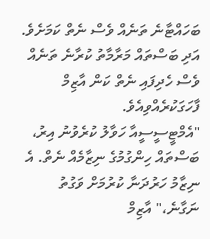ބަހައްޓާނެ ތަނެއް ވެސް ނެތް ކަމަށެވެ.
އަދި ބަސްތައް މަރާމާތު ކުރާނެ ތަނެއް ވެސް ހެދިފައި ނެތް ކަން އާޒިމް ފާހަގަކުރެއްވިއެވެ.
"އެމްޓީސީސީއާ ހަވާލު ކުރެވުނު އިރު، ބަސްތައް ހިންގުމުގެ ނިޒާމެއް ނެތް. އެ ނިޒާމު ހަރުދަނާ ކުރުމަށް ވަގުތު ނަގާނެ،" އާޒިމް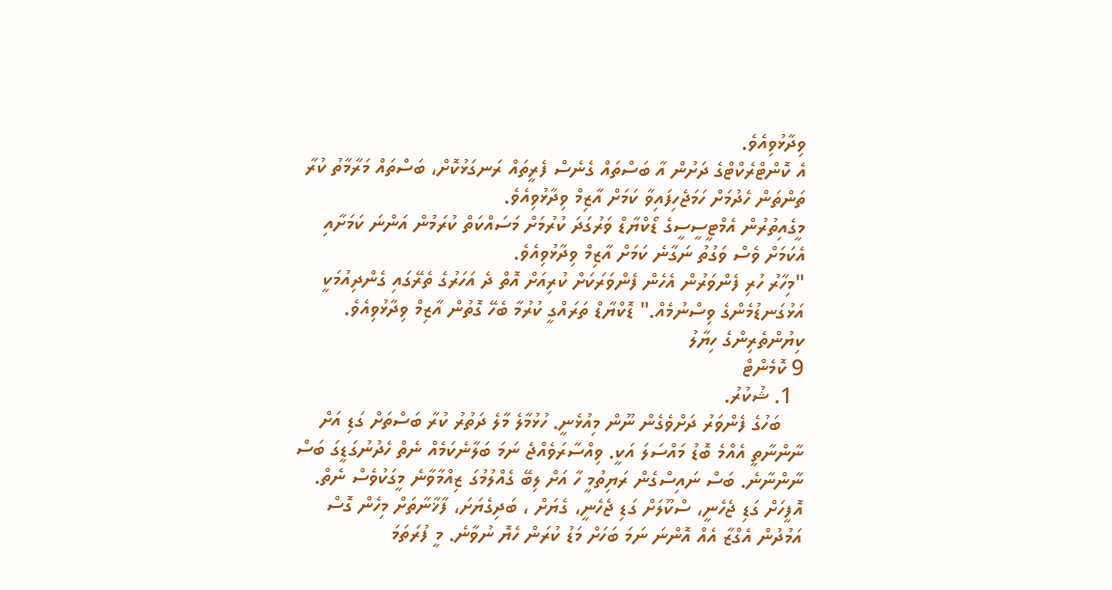ވިދާޅުވިއެވެ.
އެ ކޮންޓްރެކްޓްގެ ދަށުން އާ ބަސްތައް ގެނެސް ފެރީތައް ރަނގަޅުކޮށް، ބަސްތައް މަރާމާތު ކުރާ ތަންތަން ހެދުމަށް ހަމަޖެހިފައިވާ ކަމަށް އާޒިމް ވިދާޅުވިއެވެ.
މީގެއިތުރުން އެމްޓީސީސީގެ ޑޯކްޔާޑް ވަރުގަދަ ކުރުމަށް މަސައްކަތް ކުރަމުން އަންނަ ކަމަށާއި އެކަމަށް ވެސް ވަގުތު ނަގާނެ ކަމަށް އާޒިމް ވިދާޅުވިއެވެ.
"މިހާރު ހުރި ފެންވަރުން އެހެން ފެންވަރަކަށް ކުރިއަށް އޮތް ދެ އަހަރުގެ ތެރޭގައި ގެންދިއުމަކީ އަޅުގަނޑުމެންގެ ވިސްނުމެއް." ޑޮކްޔާޑް ތަރައްގީ ކުރުމާ ބެހޭ ގޮތުން އާޒިމް ވިދާޅުވިއެވެ.
ކިޔުންތެރިންގެ ހިޔާލު
9 ކޮމެންޓް
  1. ޝުކުރު.
    ބަހުގެ ފެންވަރު ދަށްވެގެން ނޫން މިއުޅެނީ. ހުޅުމާލެ މާލެ ދަތުރު ކުރާ ބަސްތަށް ގަޑި އަށް ނާންނާތީ އެއްމެ ބޮޑު މައްސަލަ އަކީ. ވިއްސާރަވެއްޖެ ނަމަ ބަލާނެކަމެއް ނެތް ހެދުނުގަޑީގަ ބަސް ނާންނާނެ. ބަސް ނައިސްގެން ރަޔިތުމީ ހާ އަށް ލިބޭ ގެއްލުމުގަ ޒިއްމާވާނެ މީގަކުވެސް ނެތް. އޮފީހަށް ގަޑި ޖެހެނީ، ސްކޫލަށް ގަޑި ޖެހެނީ، ގެޔަށް ، ބަދިގެޔަށަ، ފާޚާނާތަށް މިހެން ގޮސް އަމުދުން އެގްޒާ އެއް އޮންނަ ނަމަ ބަހަށް މަޑު ކުރަން ހެޔޮ ނުވާނެ. މީ ފުރަތަމަ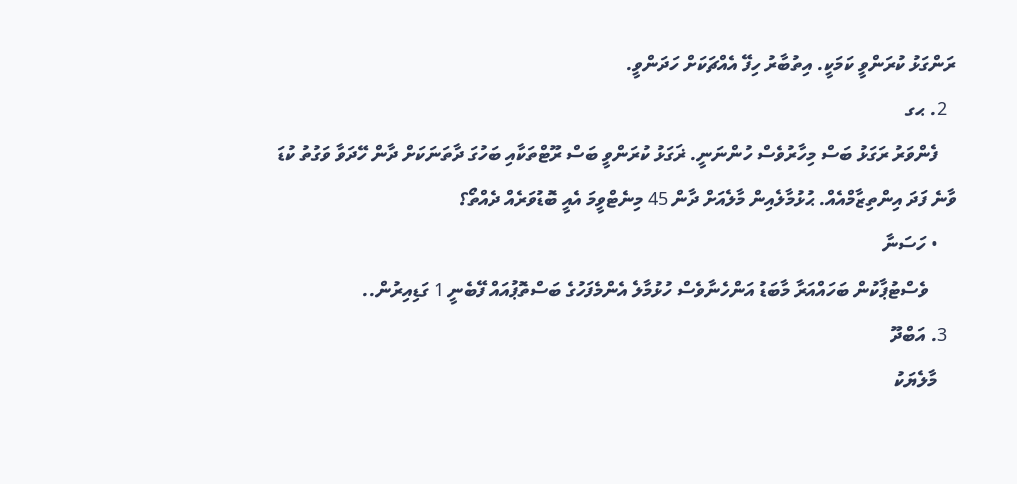ރަންގަޅު ކުރަންވީ ކަމަކީ. އިތުބާރު ހިފޭ އެއްޗަކަށް ހަދަންވީ.
  2. ޙގ
    ފެންވަރު ރަގަޅު ބަސް މިހާރުވެސް ހުންނަނީ. ޜަގަޅު ކުރަންވީ ބަސް ރޫޓްތަކާއި ބަހުގަ ދާތަނަކަށް ދާން ހޭދަވާ ވަގުތު ކުޑަ ވާނެ ފަދަ އިންތިޒާމްއެއް. ޙުޅުމާލެއިން މާލެއަށް ދާން 45 މިނެޓްވީމަ އެއީ ބޮޑުވަރެއް ދެއްތޯ؟
    • ހަސަނާ
      ވެސްޓުޕާކުން ބަހައްއަރާ މާބަޑު އަންހެނާވެސް ހުޅުމާލެ އެންމެފަހުގެ ބަސްތޮޕުއައް ފޭބެނީ 1 ގަޑިއިރުން..
  3. އަބްދޫ
    މާލެޔަކު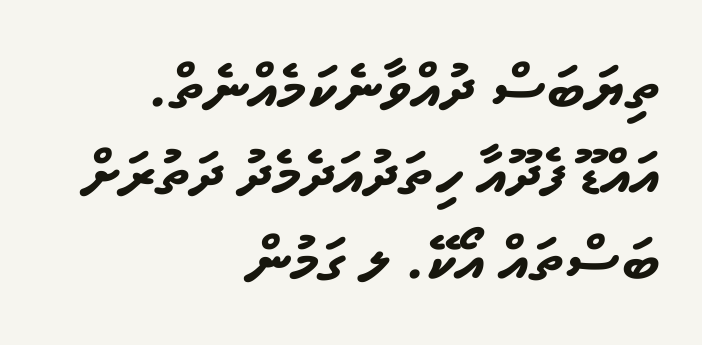ތިޔަބަސް ދުއްވާނެކަމެއްނެތް. އައްޑޫ ފެދޫއާ ހިތަދުއަދެމެދު ދަތުރަށް ބަސްތައް އޯކޭ. ލ ގަމުން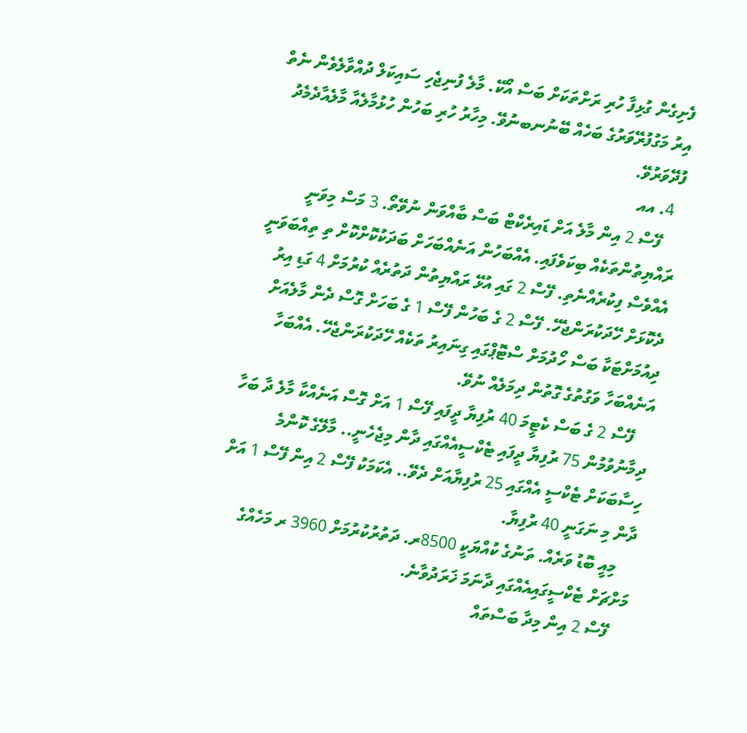ފެށިގެން ގުޅިފާ ހުރި ރަށްތަކަށް ބަސް އޯކޭ. މާލެ ފުނިޖެހި ސައިކަލް ދުއްވާލެވެން ނެތް އިރު މަގުފުރޭވަރުގެ ބަހެއް ބޭނުނބނުވޭ. މިހާރު ހުރި ބަހުން ހުޅުމާލެއާ މާލެއާދެމެދު ފުދޭވަރުވޭ.
  4. އއ
    ފޭސް 2 އިން މާލެ އަށް ޑައިރެކްޓް ބަސް ބާއްވަން ނުވޭތޯ. 3 މަސް މިވަނީ ރައްޔިތުންތަކެއް ބިކަވެފައި. އެއްބަހުން އަނެއްބަހަށް ބަދަކުކޮށްކޮށް ތި ތިއްބަވަނީ އެއްވެސް ފިކުރެއްނެތި. ފޭސް 2 ގައި އުޅޭ ރައްޔިތުން ދަތުރެއް ކުރުމަށް 4 ގަޑި އިރު ދެކޮޅަށް ހޭދަކުރަންޖެހޭ. ފޭސް 2 ގެ ބަހުން ފޭސް 1 ގެ ބަހަށް ގޮސް ދެން މާލެއަށް ދިއުމަށްޓަކާ ބަސް ހޯދުމަށް ސްޓޮޕްގައި ގިނައިރު ތަކެއް ހޭދަކުރަންޖެހޭ. އެއްބަހާ އަނެއްބަހާ ވަގުތުގެ ގޮތުން ދިމަލެއް ނުވޭ.
    ފޭސް 2 ގެ ބަސް ކެޓީމަ 40 ރުފިޔާ ދީފައި ފޭސް 1 އަށް ގޮސް އަނެއްކާ މާލެ ދާ ބަހާ ދިމާނުވުމުން 75 ރުފިޔާ ދީފައި ޓެކްސީއެއްގައި ދާން މިޖެހެނީ.. މާލޭގެ ކޮންމެ ހިސާބަކަށް ޓެކްސީ އެއްގައި 25 ރުފިޔާއަށް ދެވޭ.. އެކަމަކު ފޭސް 2 އިން ފޭސް 1 އަށް ދާން މި ނަގަނީ 40 ރުފިޔާ.
    މިއީ ބޮޑު ވަރެއް. ތަނުގެ ކުއްޔަކީ 8500ރ. ދަތުރުކުރުމަށް 3960 ރ މަހެއްގެ މަށްޗަށް ޓެކްސީގައިއެއްގައި ދާނަމަ ޚަރަދުވާނެ.
    ފޭސް 2 އިން މިދާ ބަސްތައް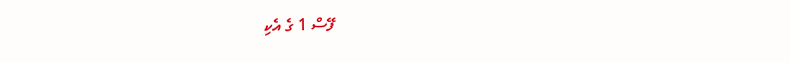ފޭސް 1 ގެ އެކި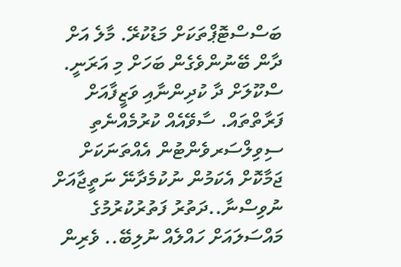ބަސްސްޓޮޕްތަކަށް މަޑުކުރޭ. މާލެ އަށް ދާން ބޭނުންވެގެން ބަހަށް މި އަރަނީ. ސްކޫލަށް ދާ ކުދިންނާއި ވަޒީފާއަށް ފަރާތްތައް. ސާވޭއެއް ކުރުމެއްނެތި ސިވިލްސަރވެންޓުން އެއްތަނަކަށް ޖަމާކޮށް އެކަމުން ނުކުމެދާނޭ ނަތީޖާއަށް ނުވިސްނާ..ދަތުރު ފަތުރުކުރުމުގެ މައްސަލައަށް ހައްލެއް ނުލިބޭ.. ވެރިން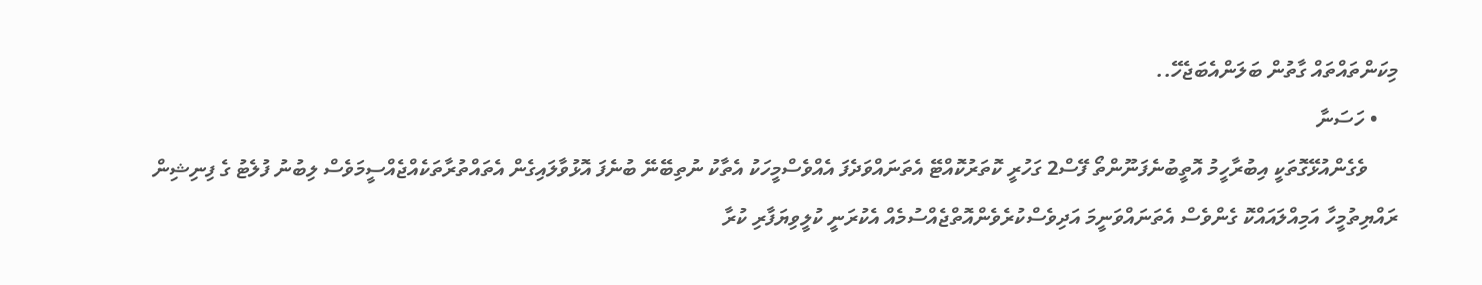މިކަންތައްތައް ގާތުން ބަލަންއެބަޖެހޭ..
    • ހަސަނާ
      ވެގެންއުޅޭގޮތަކީ އިބުރާހީމު އޮތީބުނެފަނޫންތޯ ފޭސް2 ގަހުރީ ކޮތަރުކޮއްޓޭ އެތަނައްވަދެފަ އެއްވެސްމީހަކު އެތާކު ނުތިބޭނޭ ބުނެފަ އޮޅުވާލައިގެން އެތައްތުރާތަކެއްޖެއްސީމަވެސް ލިބުނު ފުލެޓު ގެ ފިނިޝިން ރައްޔިތުމީހާ އަމިއްލައައްކޮ ގެންވެސް އެތަނައްވަނީމަ އަދިވެސްކުރެވެންއޮތްޖެއްސުމެއް އެކުރަނީ ކުލީވިޔަފާރި ކުރާ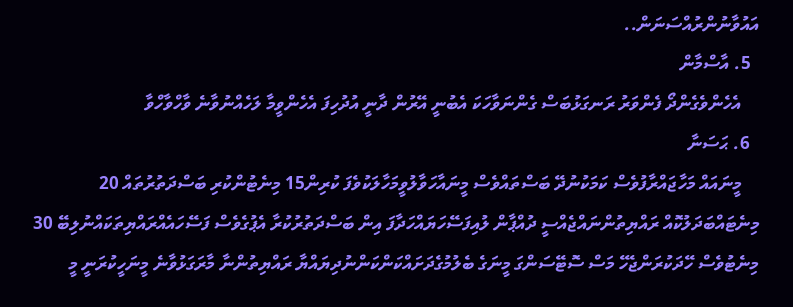އައުވާނުންރުއްސަނަން..
  5. އާސްމާން
    އެހެންވެގެންދޯ ފެންވަރު ރަނގަޅުބަސް ގެންނަވާހަކަ އެބުނީ އޭރުން ދާނީ އުދުހިފަ އެހެންވީމާ ލަހެއްނުވާނެ ވާހްވާހްވާ
  6. ޙަސަނާ
    މީނައައް މަހާޖައްރާފުވެސް ކަމަކުނުދޭ ބަސްތައްވެސް މީނައާހަވާލުވީމަހާލަކުވެފަ ކުރިން15 މިނެޓުންކުރި ބަސްދަތުރުތައް 20 މިނެޓައްބަދަލުކޮއް ރައްޔިތުންނައްޖެއްސީ ދުއްޕާން ލުއިފަސޭހަޔައްހަދާފަ އިން ބަސްދަތުރުކުރާ އެޕުގެވެސް ފަސޭހައެއްރައްޔިތަކައްނުލިބޭ 30 މިނެޓުވެސް ހޭދަކުރަންޖެހޭ މަސް ސޮޓޭސަންގަ މީނަގެ ބެލުމުގެދަށައްކަންކަންނުދިޔައްޔާ ރައްޔިތުންނާ މާރަގަޅުވާނެ މީނަހީކުރަނީ މީ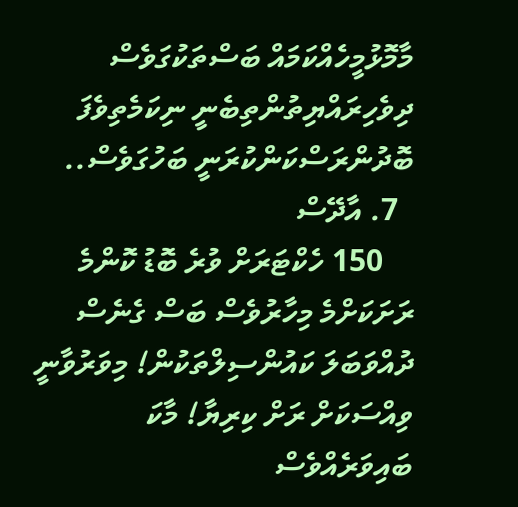މާމޮޅުމީހެއްކަމައް ބަސްތަކުގަވެސް ދިވެހިރައްޔިތުންތިބެނީ ނިކަމެތިވެފަ ބޮދުންރަސްކަންކުރަނީ ބަހުގަވެސް..
  7. އާދޭސް
    150 ހެކްޓަރަށް ވުރެ ބޮޑު ކޮންމެ ރަށަކަށްމެ މިހާރުވެސް ބަސް ގެނެސް ދުއްވަބަލަ ކައުންސިލްތަކުން! މިވަރުވާނީ ވިއްސަކަށް ރަށް ކިރިޔާ! މާކަ ބައިވަރެއްވެސް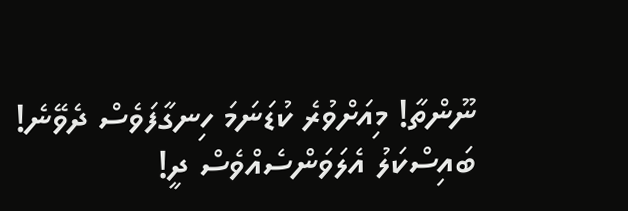ނޫންތާ! މިއަށްވުރެ ކުޑަނަމަ ހިނގާފަވެސް ދެވޭނެ! ބައިސްކަލު އެލަވަންސެއްވެސް ދީ!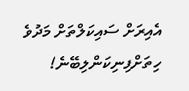އެއިރަށް ސައިކަލްތަށް މަދުވެ ހިތަށްފިނިކަންލިބޭނެ!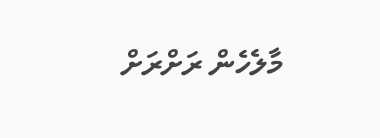މާލެހެން ރަށްރަށް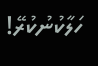ހަލާކުނުކުރޭ!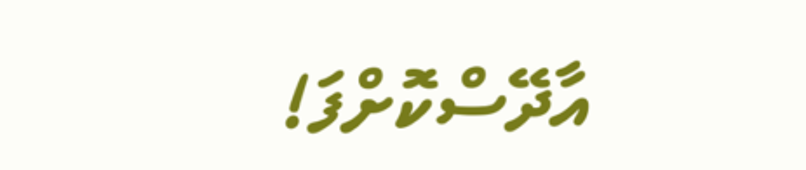އާދޭސްކޮށްފަ!